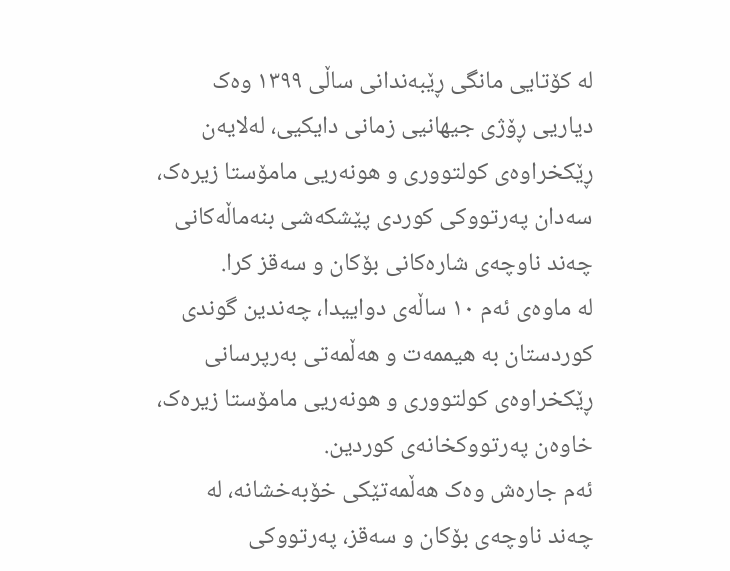لە کۆتایی مانگی ڕێبەندانی ساڵی ١٣٩٩ وەک دیاریی ڕۆژی جیهانیی زمانی دایکیی، لەلایەن ڕێکخراوەی کولتووری و هونەریی مامۆستا زیرەک، سەدان پەرتووکی کوردی پێشکەشی بنەماڵەکانی چەند ناوچەی شارەکانی بۆکان و سەقز کرا.
لە ماوەی ئەم ١٠ ساڵەی دواییدا، چەندین گوندی کوردستان بە هیممەت و هەڵمەتی بەرپرسانی ڕێکخراوەی کولتووری و هونەریی مامۆستا زیرەک، خاوەن پەرتووکخانەی کوردین.
ئەم جارەش وەک هەڵمەتێکی خۆبەخشانە، لە چەند ناوچەی بۆکان و سەقز، پەرتووکی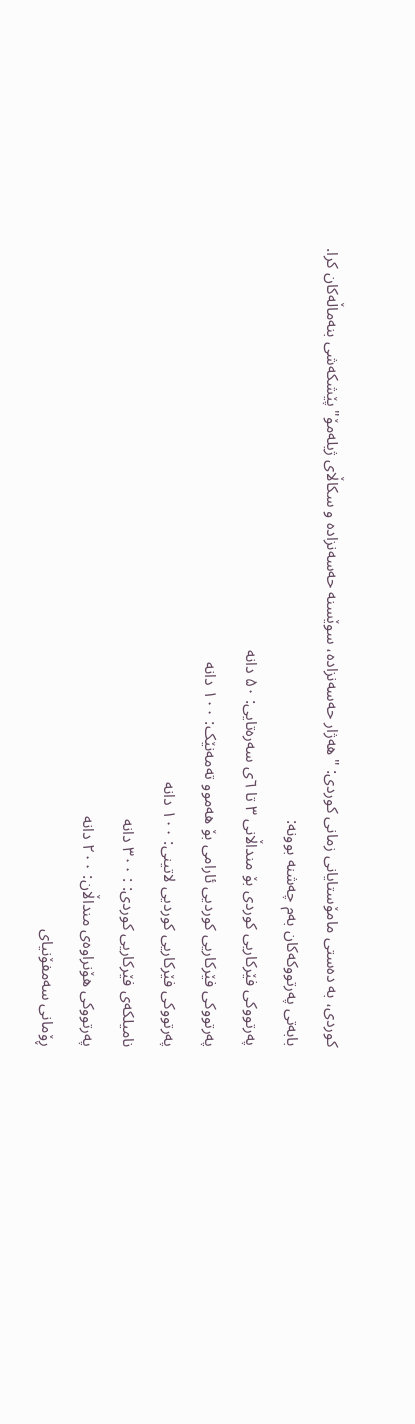کوردی، بە دەستی مامۆستایانی زمانی کوردی: "هەژار حەسەنزادە، سوێسنە حەسەنزادە و سکاڵای ژیلەمۆ" پێشکەشی بنەماڵەکان کرا.
بابەتی پەرتووکەکان بەم چەشنە بوونە:
پەرتووکی فێرکاریی کوردی بۆ منداڵانی ٣ تا ٦ی سەرەتایی: ۵٠ دانە
پەرتووکی فێرکاریی کوردیی ئارامی بۆ هەموو تەمەنێک: ١٠٠ دانە
پەرتووکی فێرکاریی کوردیی لاتینی: ١٠٠ دانە
نامیلکەی فێرکاریی کوردی: : ٣٠٠ دانە
پەرتووکی هۆنراوەی منداڵان: ٢٠٠ دانە
ڕۆمانی سەمفۆنیای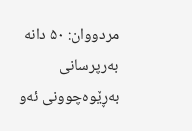مردووان: ۵٠ دانە
بەرپرسانی بەڕێوەچوونی ئەو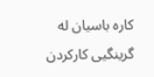کارە باسیان لە گرینگیی کارکردن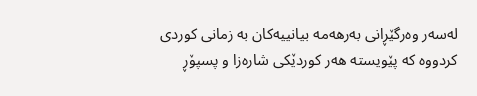لەسەر وەرگێڕانی بەرهەمە بیانییەکان بە زمانی کوردی کردووە کە پێویستە هەر کوردێکی شارەزا و پسپۆڕ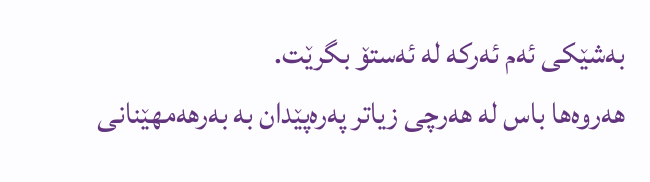بەشێکی ئەم ئەرکە لە ئەستۆ بگرێت.
هەروەها باس لە هەرچی زیاتر پەرەپێدان بە بەرهەمهێنانی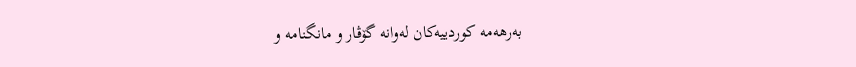بەرهەمە کوردییەکان لەوانە گۆڤار و مانگنامە و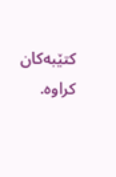کتێبەکان کراوە.